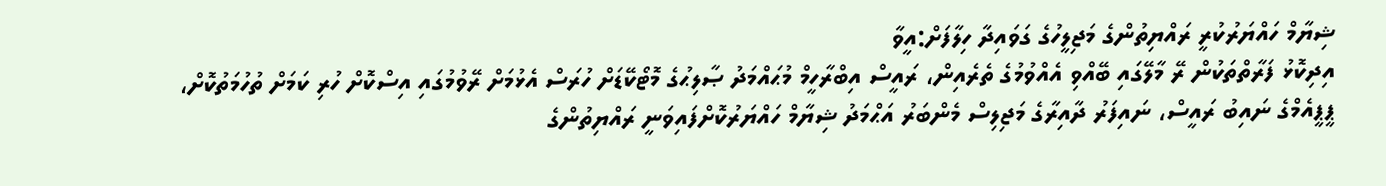ޝިޔާމް ހައްޔަރުކުރީ ރައްޔިތުންގެ މަޖިލީހުގެ ގަވައިދާ ހިލާފަށް:އީވާ
އިދިކޮޅު ފަރާތްތަކުން ރޭ މާލޭގައި ބޭއްވި އެއްވުމުގެ ތެރެއިން، ރައީސް އިބްރާހީމް މުޙައްމަދު ޞާލިޙުގެ މޮޓޯކޭޑަށް ހުރަސް އެޅުމަށް ރޭވުމުގައި އިސްކޮށް ހުރި ކަމަށް ތުހުމަތުކޮށް، ޕީޕީއެމްގެ ނައިބު ރައީސް، ނައިފަރު ދާއިރާގެ މަޖިލިސް މެންބަރު އަޙްމަދު ޝިޔާމް ހައްޔަރުކޮށްފައިވަނީ ރައްޔިތުންގެ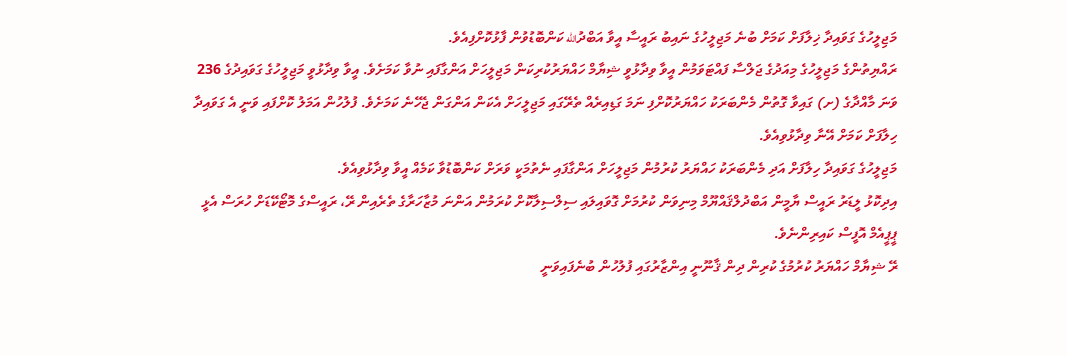މަޖިލީހުގެ ގަވައިދާ ޚިލާފަށް ކަމަށް ބުނެ މަޖިލީހުގެ ނައިބު ރައީސާ އީވާ އަބްދުالله ކަންބޮޑުވުން ފާޅުކޮށްފިއެވެ.
ރައްޔިތުންގެ މަޖިލީހުގެ މިއަދުގެ ޖަލްސާ ފައްޓަވަމުން އީވާ ވިދާޅުވީ ޝިޔާމް ހައްޔަރުކުރިކަން މަޖިލީހަށް އަންގާފައި ނުވާ ކަމަށެވެ. އީވާ ވިދާޅުވީ މަޖިލީހުގެ ގަވައިދުގެ 236 ވަނަ މާއްދާގެ (ށ) ގައިވާ ގޮތުން މެންބަރަކު ހައްޔަރުކޮށްފި ނަމަ ގަޑިއިރެއް ތެރޭގައި މަޖިލީހަށް އެކަން އަންގަން ޖެހޭނެ ކަމަށެވެ. ފުލުހުން އަމަލު ކޮށްފައި ވަނީ އެ ގަވައިދާ ހިލާފަށް ކަމަށް އޭނާ ވިދާޅުވިއެވެ.
މަޖިލީހުގެ ގަވައިދާ ހިލާފަށް އަދި މެންބަރަކު ހައްޔަރު ކުރުމުން މަޖިލީހަށް އަންގާފައި ނެތުމަކީ ވަރަށް ކަންބޮޑުވާ ކަމެއް އީވާ ވިދާޅުވިއެވެ.
އިދިކޮޅު ލީޑަރު ރައީސް ޔާމީން އަބްދުލްޤައްޔޫމް މިނިވަން ކުރުމަށް ގޮވައިލައި ސިލްސިލާކޮށް ކުރަމުން އަންނަ މުޒާހަރާގެ ތެރެއިން ރޭ، ރައީސްގެ މޮޓޯކޭޑަށް ހުރަސް އެޅީ ޕީޕީއެމް އޮފީސް ކައިރިންނެވެ.
ރޭ ޝިޔާމް ހައްޔަރު ކުރުމުގެ ކުރިން ދިން ޤާނޫނީ އިންޒާރުގައި ފުލުހުން ބުނެފައިވަނީ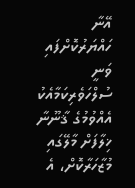އޭނާ ހައްޔަރުކޮށްފައި ވަނީ ސުލްހަވެރިކަމާއެކު އެއްވުމުގެ ޤާނޫނާ ޚިލާފަށް މާލޭގައި މުޒާހަރާކޮށް، އެ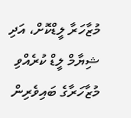މުޒާހަރާ ލީޑްކޮށް، އަދި ޝިޔާމް ލީޑް ކުރެއްވި މުޒާހަރާގެ ބައިވެރިން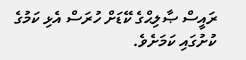ރައީސް ޞާލިޙްގެ ކޭޑަށް ހުރަސް އެޅި ކަމުގެ ކުށުގައި ކަމަށެވެ.